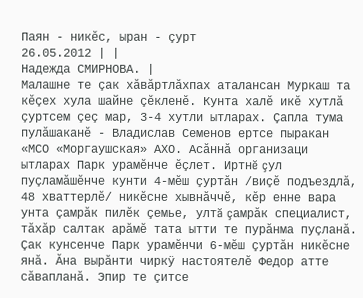Паян - никĕс, ыран - çурт
26.05.2012 | |
Надежда СМИРНОВА. |
Малашне те çак хăвăртлăхпах аталансан Муркаш та кĕçех хула шайне çĕкленĕ. Кунта халĕ икĕ хутлă çуртсем çеç мар, 3-4 хутли ытларах. Çапла тума пулăшаканĕ - Владислав Семенов ертсе пыракан «МСО «Моргаушская» АХО. Асăннă организаци ытларах Парк урамĕнче ĕçлет. Иртнĕ çул пуçламăшĕнче кунти 4-мĕш çуртăн /виçĕ подъездлă, 48 хваттерлĕ/ никĕсне хывнăччĕ, кĕр енне вара унта çамрăк пилĕк çемье, ултă çамрăк специалист, тăхăр салтак арăмĕ тата ытти те пурăнма пуçланă.
Çак кунсенче Парк урамĕнчи 6-мĕш çуртăн никĕсне янă. Ăна вырăнти чиркÿ настоятелĕ Федор атте сăвапланă. Эпир те çитсе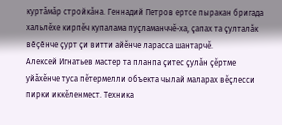куртăмăр стройкăна. Геннадий Петров ертсе пыракан бригада хальлĕхе кирпĕч купалама пуçламанччĕ-ха, çапах та çулталăк вĕçĕнче çурт çи витти айĕнче ларасса шантарчĕ.
Алексей Игнатьев мастер та планпа çитес çулăн çĕртме уйăхĕнче туса пĕтермелли объекта чылай маларах вĕçлесси пирки иккĕленмест. Техника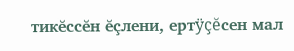тикĕссĕн ĕçлени, ертÿçĕсен мал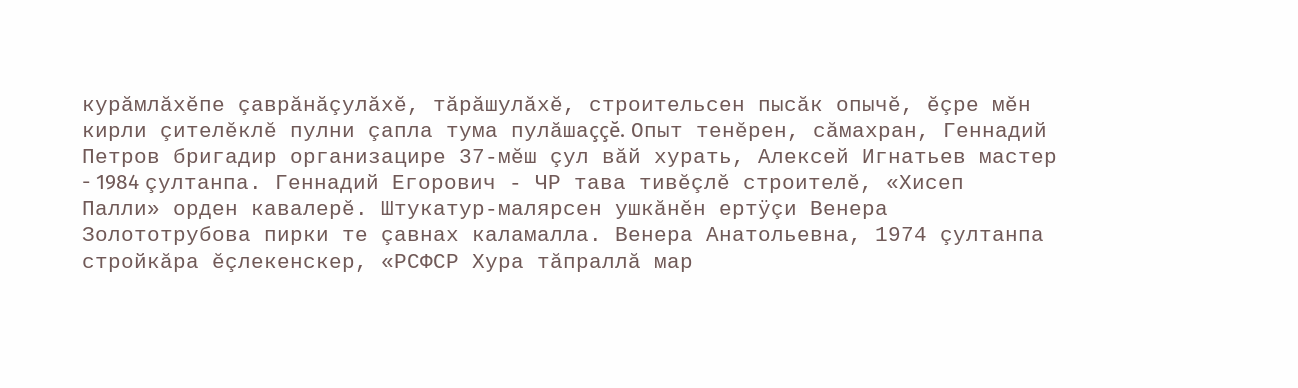курăмлăхĕпе çаврăнăçулăхĕ, тăрăшулăхĕ, строительсен пысăк опычĕ, ĕçре мĕн кирли çителĕклĕ пулни çапла тума пулăшаççĕ. Опыт тенĕрен, сăмахран, Геннадий Петров бригадир организацире 37-мĕш çул вăй хурать, Алексей Игнатьев мастер - 1984 çултанпа. Геннадий Егорович - ЧР тава тивĕçлĕ строителĕ, «Хисеп Палли» орден кавалерĕ. Штукатур-малярсен ушкăнĕн ертÿçи Венера Золототрубова пирки те çавнах каламалла. Венера Анатольевна, 1974 çултанпа стройкăра ĕçлекенскер, «РСФСР Хура тăпраллă мар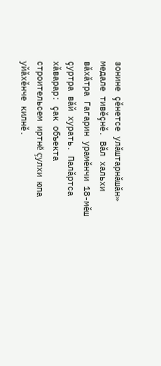зонине çĕнетсе улăштарнăшăн» медале тивĕçнĕ. Вăл хальхи вăхăтра Гагарин урамĕнчи 18-мĕш çуртра вăй хурать. Палăртса хăварар: çак объекта строительсем иртнĕ çулхи юпа уйăхĕнче килнĕ.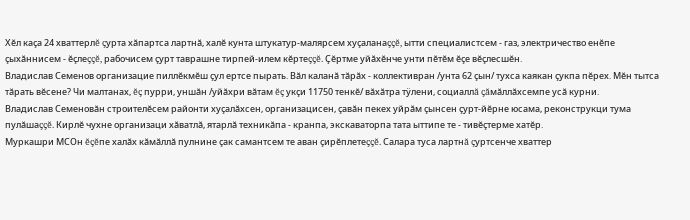Хĕл каçа 24 хваттерлĕ çурта хăпартса лартнă, халĕ кунта штукатур-малярсем хуçаланаççĕ, ытти специалистсем - газ, электричество енĕпе çыхăннисем - ĕçлеççĕ, рабочисем çурт таврашне тирпей-илем кĕртеççĕ. Çĕртме уйăхĕнче унти пĕтĕм ĕçе вĕçлесшĕн.
Владислав Семенов организацие пиллĕкмĕш çул ертсе пырать. Вăл каланă тăрăх - коллективран /унта 62 çын/ тухса каякан çукпа пĕрех. Мĕн тытса тăрать вĕсене? Чи малтанах, ĕç пурри, уншăн /уйăхри вăтам ĕç укçи 11750 тенкĕ/ вăхăтра тÿлени, социаллă çăмăллăхсемпе усă курни.
Владислав Семеновăн строителĕсем районти хуçалăхсен, организацисен, çавăн пекех уйрăм çынсен çурт-йĕрне юсама, реконструкци тума пулăшаççĕ. Кирлĕ чухне организаци хăватлă, ятарлă техникăпа - кранпа, экскаваторпа тата ыттипе те - тивĕçтерме хатĕр.
Муркашри МСОн ĕçĕпе халăх кăмăллă пулнине çак самантсем те аван çирĕплетеççĕ. Салара туса лартнă çуртсенче хваттер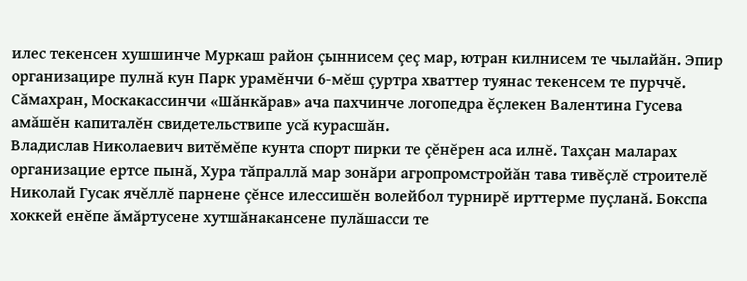илес текенсен хушшинче Муркаш район çыннисем çеç мар, ютран килнисем те чылайăн. Эпир организацире пулнă кун Парк урамĕнчи 6-мĕш çуртра хваттер туянас текенсем те пурччĕ. Сăмахран, Москакассинчи «Шăнкăрав» ача пахчинче логопедра ĕçлекен Валентина Гусева амăшĕн капиталĕн свидетельствипе усă курасшăн.
Владислав Николаевич витĕмĕпе кунта спорт пирки те çĕнĕрен аса илнĕ. Тахçан маларах организацие ертсе пынă, Хура тăпраллă мар зонăри агропромстройăн тава тивĕçлĕ строителĕ Николай Гусак ячĕллĕ парнене çĕнсе илессишĕн волейбол турнирĕ ирттерме пуçланă. Бокспа хоккей енĕпе ăмăртусене хутшăнакансене пулăшасси те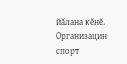йăлана кĕнĕ. Организацин спорт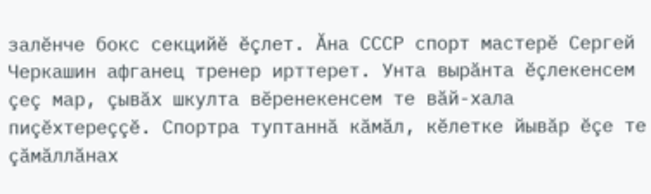залĕнче бокс секцийĕ ĕçлет. Ăна СССР спорт мастерĕ Сергей Черкашин афганец тренер ирттерет. Унта вырăнта ĕçлекенсем çеç мар, çывăх шкулта вĕренекенсем те вăй-хала пиçĕхтереççĕ. Спортра туптаннă кăмăл, кĕлетке йывăр ĕçе те çăмăллăнах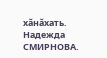хăнăхать.
Надежда СМИРНОВА.